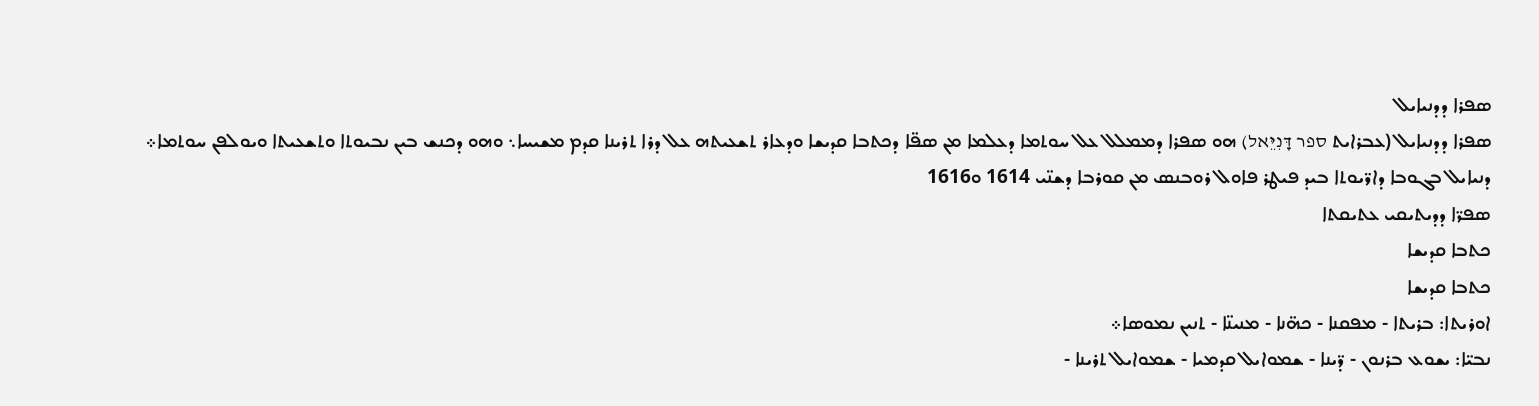ܣܦܪܐ ܕܕܢܝܐܝܠ
ܣܦܪܐ ܕܕܢܝܐܝܠ (ܥܒܪܐܝܬ ספר דָּנִיֵּאל) ܗܘ ܣܦܪܐ ܕܡܡܠܠ ܥܠ ܚܘܬܡܐ ܕܥܠܡܐ ܡܢ ܣܦ̈ܐ ܕܟܬܒܐ ܩܕܝܫܐ ܘܕܥܐܪ ܬܫܥܝܬܗ ܥܠ ܕܪܐ ܬܪܝܢܐ ܩܕܡ ܡܫܝܚܐ܆ ܘܗܘ ܕܟܢܫ ܒܝܢ ܢܒܝܘܬܐ ܘܬܫܥܝܬܐ ܘܝܘܠܦܢ ܚܘܬܡܐ܀
ܕܢܝܐܝܠ ܒܓܘܒܐ ܕܐܪ̈ܝܘܬܐ ܒܝܕ ܦܝܛܪ ܦܐܘܠ ܪܘܒܢܣ ܡܢ ܩܘܪܒܐ ܕܫܢ̈ܝ 1614 ܘ1616
ܣܦܪ̈ܐ ܕܕܝܬܝܩܝ ܥܬܝܩܬܐ
ܟܬܒܐ ܩܕܝܫܐ
ܟܬܒܐ ܩܕܝܫܐ
ܐܘܪܝܬܐ: ܒܪܝܬܐ - ܡܦܩܢܐ - ܟܗ̈ܢܐ - ܡܢܝܢ̈ܐ - ܬܢܝܢ ܢܡܘܣܐ܀
ܢܒܝ̈ܐ: ܝܫܘܥ ܒܪܢܘܢ - ܕ̈ܝܢܐ - ܫܡܘܐܝܠ ܩܕܡܝܐ - ܫܡܘܐܝܠ ܬܪܝܢܐ -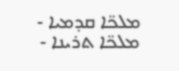ܡܠܟ̈ܐ ܩܕܡܝܐ - ܡܠܟ̈ܐ ܬܪܝܢܐ -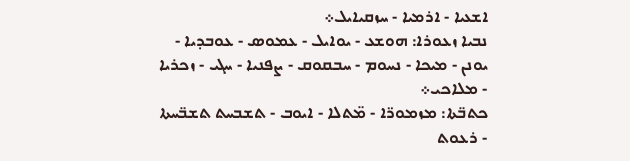ܐܫܥܝܐ - ܐܪܡܝܐ - ܚܙܩܝܐܝܠ܀
ܢܒܝܐ ܙܥܘܪܐ: ܗܘܫܥ - ܝܘܐܝܠ - ܥܡܘܣ - ܥܘܒܕܝܐ - ܝܘܢܢ - ܡܝܟܐ - ܢܚܘܡ - ܚܒܩܘܩ - ܨܦܢܝܐ - ܚܓܝ - ܙܟܪܝܐ - ܡܠܐܟܝ܀
ܟܬܒ̈ܬܐ: ܡܙܡܘܪ̈ܐ - ܡ̈ܬܠܐ - ܐܝܘܒ - ܬܫܒܚܬ ܬܫܒ̈ܚܬܐ - ܪܥܘܬ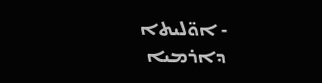- ܐܘ̈ܠܝܬܐ ܕܐܪܡܝܐ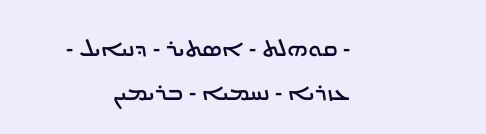- ܩܘܗܠܬ - ܐܣܬܝܪ - ܕܢܝܐܝܠ - ܥܙܪܝܐ - ܢܚܡܝܐ - ܒܪܝܡܝܢ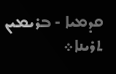ܩܕܡܝܐ - ܒܪܝܡܝܢ ܬܪܝܢܐ܀